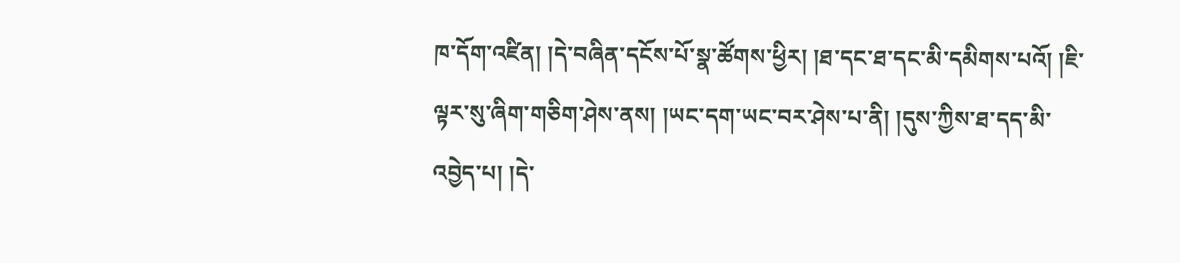ཁ་དོག་འཛིན། །དེ་བཞིན་དངོས་པོ་སྣ་ཚོགས་ཕྱིར། །ཐ་དང་ཐ་དང་མི་དམིགས་པའོ། །ཇི་ལྟར་སུ་ཞིག་གཅིག་ཤེས་ནས། །ཡང་དག་ཡང་བར་ཤེས་པ་ནི། །དུས་ཀྱིས་ཐ་དད་མི་འབྱེད་པ། །དེ་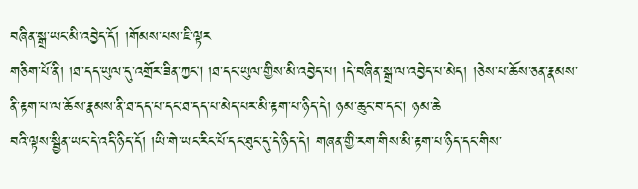བཞིན་སྒྲ་ཡང་མི་འབྱེད་དོ། །གོམས་པས་ཇི་ལྟར
གཅིག་པོ་ནི། །ཐ་དད་ཡུལ་དུ་འགྲོར་ཟིན་ཀྱང། །ཐ་དང་ཡུལ་གྱིས་མི་འབྱེད་པ། །དེ་བཞིན་སྒྲ་ལ་འབྱེད་པ་མེད། །ཅེས་པ་ཆོས་ཅན་རྣམས་ནི་རྟག་པ་ལ་ཆོས་རྣམས་ནི་ཐ་དད་པ་དང་ཐ་དད་པ་མེད་པར་མི་རྟག་པ་ཉིད་དེ། ཉམ་ཆུང་བ་དང། ཉམ་ཆེ
བའི་ལྟས་སྦྱིན་ཡང་དེ་འདི་ཉིད་དོ། །ཡི་གེ་ཡང་རིང་པོ་དང་ཐུང་དུ་དེ་ཉིད་དེ། གཞན་གྱི་རག་གིས་མི་རྟག་པ་ཉིད་དང་གིས་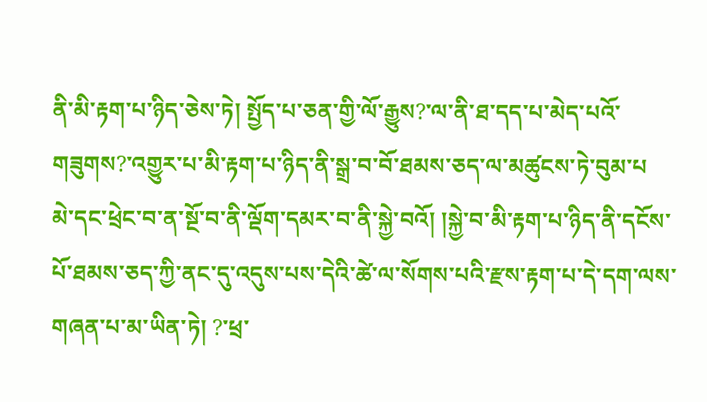ནི་མི་རྟག་པ་ཉིད་ཅེས་ཏེ། སྤྱོད་པ་ཅན་གྱི་ལོ་རྒྱུས?་ལ་ནི་ཐ་དད་པ་མེད་པའོ་གཟུགས?་འགྱུར་པ་མི་རྟག་པ་ཉིད་ནི་སྒྲ་བ་བོ་ཐམས་ཅད་ལ་མཚུངས་ཏེ་བུམ་པ
མེ་དང་ཕྲེང་བ་ན་སྔོ་བ་ནི་ལྡོག་དམར་བ་ནི་སྐྱེ་བའོ། །སྐྱེ་བ་མི་རྟག་པ་ཉིད་ནི་དངོས་པོ་ཐམས་ཅད་ཀྱི་ནང་དུ་འདུས་པས་དེའི་ཚེ་ལ་སོགས་པའི་རྫས་རྟག་པ་དེ་དག་ལས་གཞན་པ་མ་ཡིན་ཏེ། ?་ཕྲ་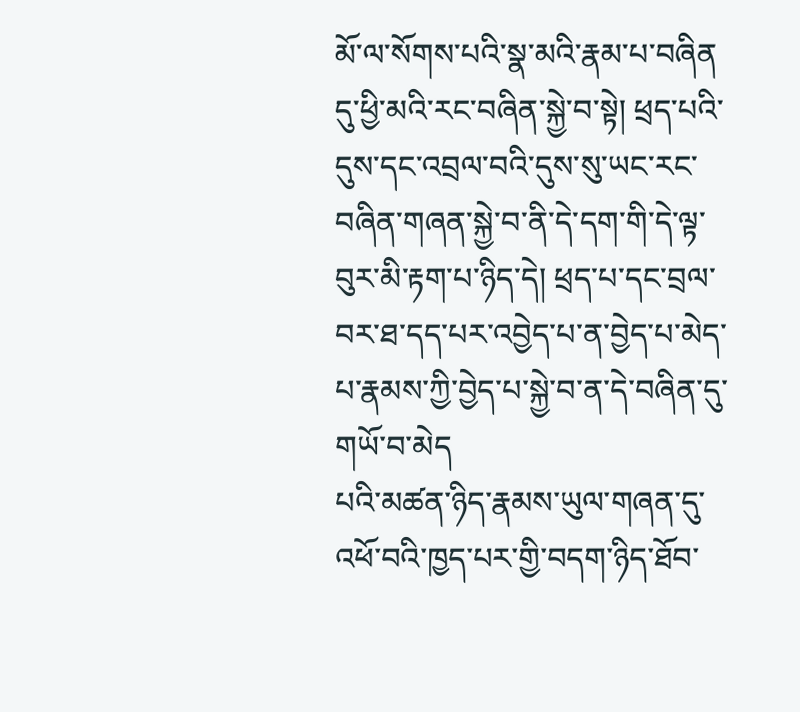མོ་ལ་སོགས་པའི་སྣ་མའི་རྣམ་པ་བཞིན
དུ་ཕྱི་མའི་རང་བཞིན་སྐྱེ་བ་སྟེ། ཕྲད་པའི་དུས་དང་འབྲལ་བའི་དུས་སུ་ཡང་རང་བཞིན་གཞན་སྐྱེ་བ་ནི་དེ་དག་གི་དེ་ལྟ་བུར་མི་རྟག་པ་ཉིད་དེ། ཕྲད་པ་དང་བྲལ་བར་ཐ་དད་པར་འབྱེད་པ་ན་བྱེད་པ་མེད་པ་རྣམས་ཀྱི་བྱེད་པ་སྐྱེ་བ་ན་དེ་བཞིན་དུ་གཡོ་བ་མེད
པའི་མཚན་ཉིད་རྣམས་ཡུལ་གཞན་དུ་འཕོ་བའི་ཁྱད་པར་གྱི་བདག་ཉིད་ཐོབ་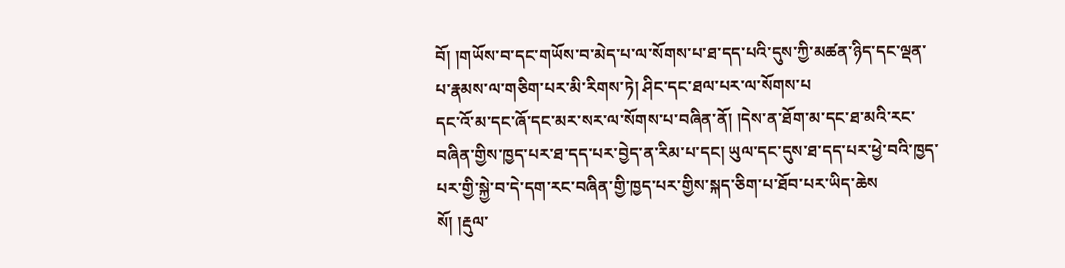བོ། །གཡོས་བ་དང་གཡོས་བ་མེད་པ་ལ་སོགས་པ་ཐ་དད་པའི་དུས་ཀྱི་མཚན་ཉིད་དང་ལྡན་པ་རྣམས་ལ་གཅིག་པར་མི་རིགས་ཏེ། ཤིང་དང་ཐལ་པར་ལ་སོགས་པ
དང་འོ་མ་དང་ཞོ་དང་མར་སར་ལ་སོགས་པ་བཞིན་ནོ། །དེས་ན་ཐོག་མ་དང་ཐ་མའི་རང་བཞིན་གྱིས་ཁྱད་པར་ཐ་དད་པར་བྱེད་ན་རིམ་པ་དང། ཡུལ་དང་དུས་ཐ་དད་པར་ཕྱེ་བའི་ཁྱད་པར་གྱི་སྐྱེ་བ་དེ་དག་རང་བཞིན་གྱི་ཁྱད་པར་གྱིས་སྐད་ཅིག་པ་ཐོབ་པར་ཡིད་ཆེས
སོ། །རྡུལ་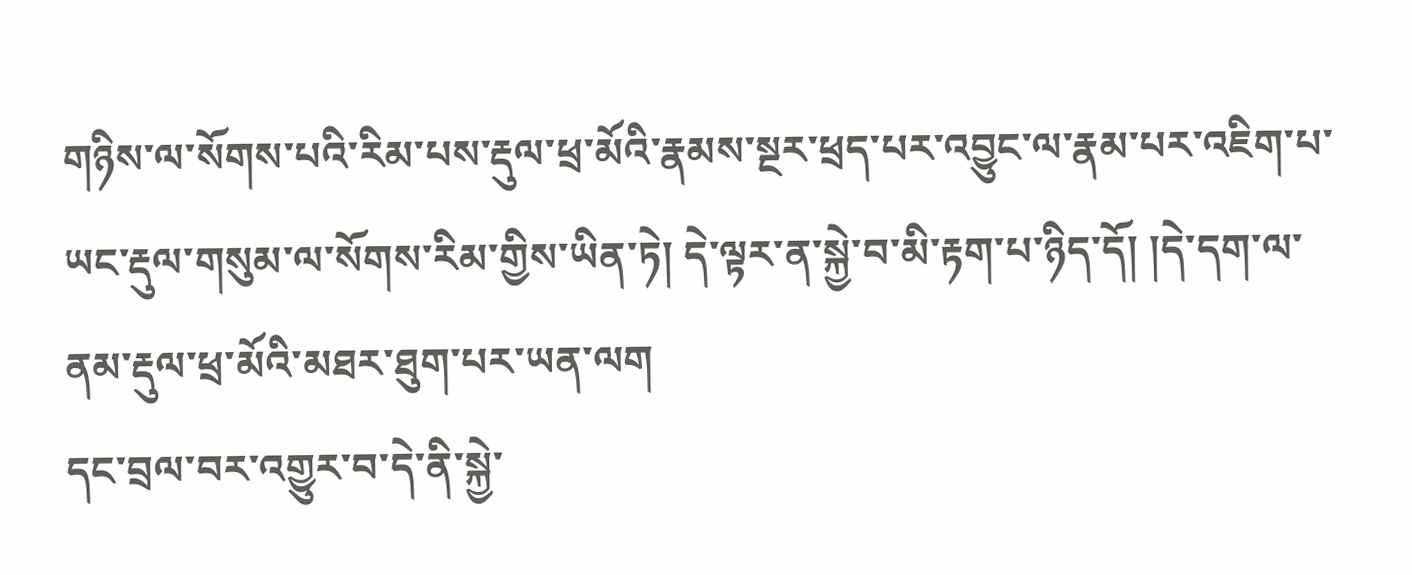གཉིས་ལ་སོགས་པའི་རིམ་པས་རྡུལ་ཕྲ་མོའི་རྣམས་སྔར་ཕྲད་པར་འབྱུང་ལ་རྣམ་པར་འཇིག་པ་ཡང་རྡུལ་གསུམ་ལ་སོགས་རིམ་གྱིས་ཡིན་ཏེ། དེ་ལྟར་ན་སྐྱེ་བ་མི་རྟག་པ་ཉིད་དོ། །དེ་དག་ལ་ནམ་རྡུལ་ཕྲ་མོའི་མཐར་ཐུག་པར་ཡན་ལག
དང་བྲལ་བར་འགྱུར་བ་དེ་ནི་སྐྱེ་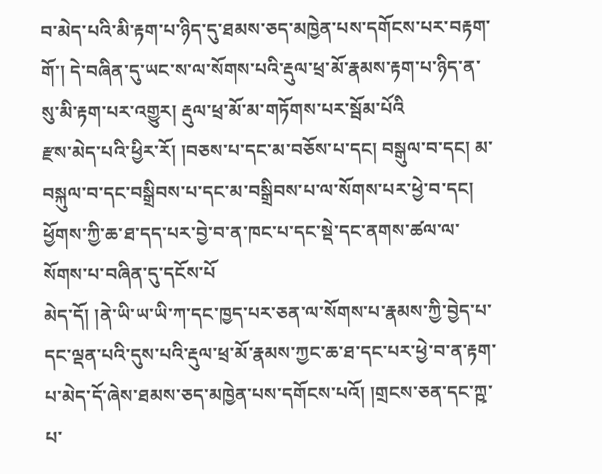བ་མེད་པའི་མི་རྟག་པ་ཉིད་དུ་ཐམས་ཅད་མཁྱེན་པས་དགོངས་པར་བརྟག་གོ་། དེ་བཞིན་དུ་ཡང་ས་ལ་སོགས་པའི་རྡུལ་ཕྲ་མོ་རྣམས་རྟག་པ་ཉིད་ན་སུ་མི་རྟག་པར་འགྱུར། རྡུལ་ཕྲ་མོ་མ་གཏོགས་པར་སྦོམ་པོའི
རྫས་མེད་པའི་ཕྱིར་རོ། །བཅས་པ་དང་མ་བཅོས་པ་དང། བསྒུལ་བ་དང། མ་བསྐུལ་བ་དང་བསྒྲིབས་པ་དང་མ་བསྒྲིབས་པ་ལ་སོགས་པར་ཕྱེ་བ་དང། ཕྱོགས་ཀྱི་ཆ་ཐ་དད་པར་བྱེ་བ་ན་ཁང་པ་དང་སྡེ་དང་ནགས་ཚལ་ལ་སོགས་པ་བཞིན་དུ་དངོས་པོ
མེད་དོ། །ནེ་ཡི་ཡ་ཡི་ཀ་དང་ཁྱད་པར་ཅན་ལ་སོགས་པ་རྣམས་ཀྱི་བྱེད་པ་དང་ལྡན་པའི་དུས་པའི་རྡུལ་ཕྲ་མོ་རྣམས་ཀྱང་ཆ་ཐ་དང་པར་ཕྱེ་བ་ན་རྟག་པ་མེད་དོ་ཞེས་ཐམས་ཅད་མཁྱེན་པས་དགོངས་པའོ། །གྲངས་ཅན་དང་ཀྵ་པ་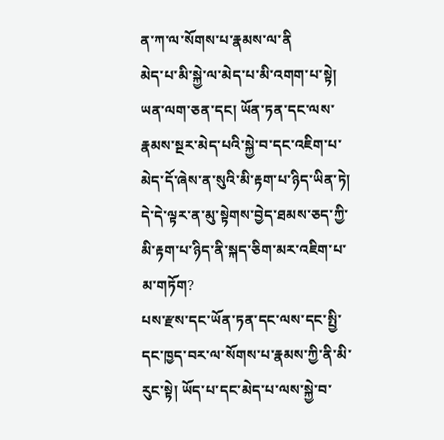ན་ཀ་ལ་སོགས་པ་རྣམས་ལ་ནི
མེད་པ་མི་སྐྱེ་ལ་མེད་པ་མི་འགག་པ་སྟེ། ཡན་ལག་ཅན་དང། ཡོན་ཏན་དང་ལས་རྣམས་སྔར་མེད་པའི་སྐྱེ་བ་དང་འཇིག་པ་མེད་དོ་ཞེས་ན་སུའི་མི་རྟག་པ་ཉིད་ཡིན་ཏེ། དེ་དེ་ལྟར་ན་མུ་སྟེགས་བྱེད་ཐམས་ཅད་ཀྱི་མི་རྟག་པ་ཉིད་ནི་སྐད་ཅིག་མར་འཇིག་པ་མ་གཏོག?
པས་རྫས་དང་ཡོན་ཏན་དང་ལས་དང་སྤྱི་དང་ཁྱད་བར་ལ་སོགས་པ་རྣམས་ཀྱི་ནི་མི་རུང་སྟེ། ཡོད་པ་དང་མེད་པ་ལས་སྐྱེ་བ་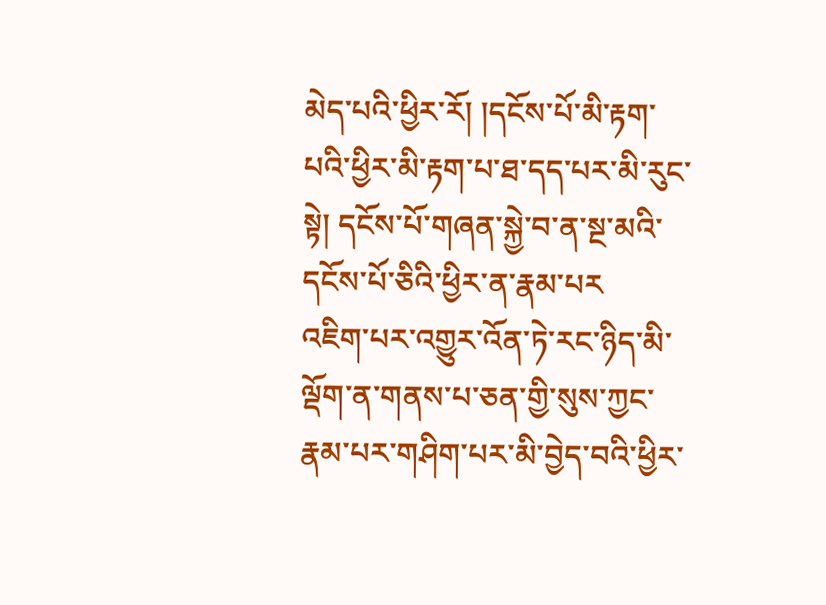མེད་པའི་ཕྱིར་རོ། །དངོས་པོ་མི་རྟག་པའི་ཕྱིར་མི་རྟག་པ་ཐ་དད་པར་མི་རུང་སྟེ། དངོས་པོ་གཞན་སྐྱེ་བ་ན་སྔ་མའི་དངོས་པོ་ཅིའི་ཕྱིར་ན་རྣམ་པར
འཇིག་པར་འགྱུར་འོན་ཏེ་རང་ཉིད་མི་ལྡོག་ན་གནས་པ་ཅན་གྱི་སུས་ཀྱང་རྣམ་པར་གཤིག་པར་མི་བྱེད་བའི་ཕྱིར་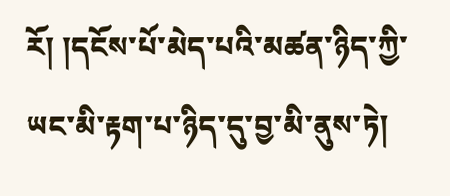རོ། །དངོས་པོ་མེད་པའི་མཚན་ཉིད་ཀྱི་ཡང་མི་རྟག་པ་ཉིད་དུ་བྱ་མི་ནུས་ཏེ།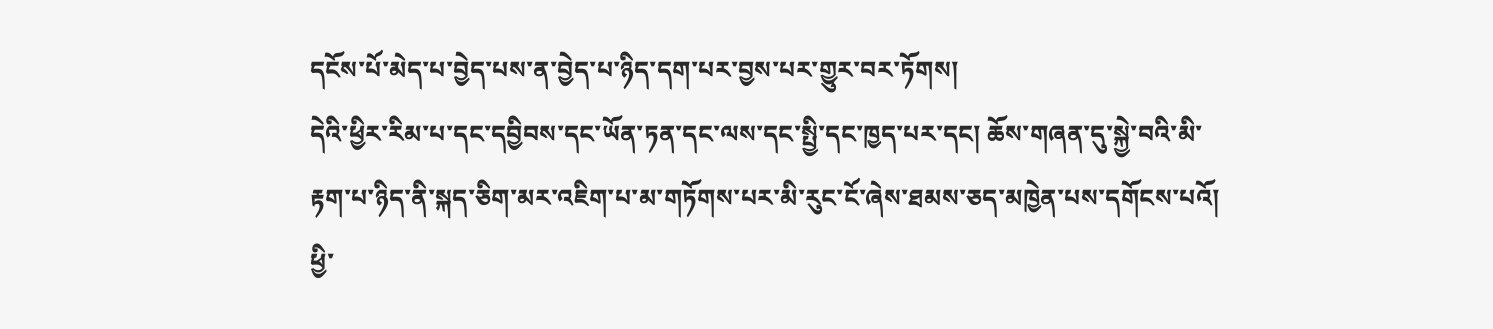དངོས་པོ་མེད་པ་བྱེད་པས་ན་བྱེད་པ་ཉིད་དག་པར་བྱས་པར་གྱུར་བར་ཏོགས།
དེའི་ཕྱིར་རིམ་པ་དང་དབྱིབས་དང་ཡོན་ཏན་དང་ལས་དང་སྤྱི་དང་ཁྱད་པར་དང། ཆོས་གཞན་དུ་སྐྱེ་བའི་མི་རྟག་པ་ཉིད་ནི་སྐད་ཅིག་མར་འཇིག་པ་མ་གཏོགས་པར་མི་རུང་ངོ་ཞེས་ཐམས་ཅད་མཁྱེན་པས་དགོངས་པའོ། ཕྱི་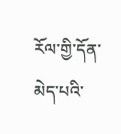རོལ་གྱི་དོན་མེད་པའི་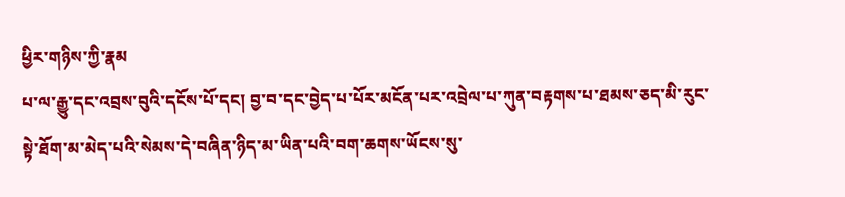ཕྱིར་གཉིས་ཀྱི་རྣམ
པ་ལ་རྒྱུ་དང་འབྲས་བུའི་དངོས་པོ་དང། བྱ་བ་དང་བྱེད་པ་པོར་མངོན་པར་འབྲེལ་པ་ཀུན་བརྟགས་པ་ཐམས་ཅད་མི་རུང་སྟེ་ཐོག་མ་མེད་པའི་སེམས་དེ་བཞིན་ཉིད་མ་ཡིན་པའི་བག་ཆགས་ཡོངས་སུ་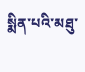སྨིན་པའི་མཐུ་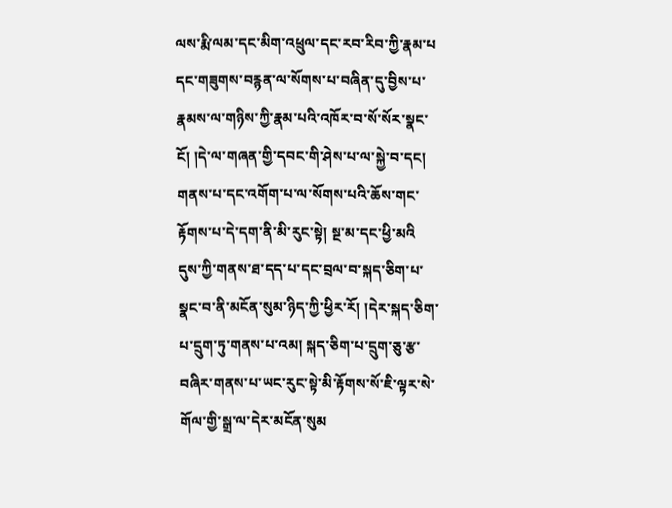ལས་རྨི་ལམ་དང་མིག་འཕྲུལ་དང་རབ་རིབ་ཀྱི་རྣམ་པ
དང་གཟུགས་བརྙན་ལ་སོགས་པ་བཞིན་དུ་བྱིས་པ་རྣམས་ལ་གཉིས་ཀྱི་རྣམ་པའི་འཁོར་བ་སོ་སོར་སྣང་ངོ། །དེ་ལ་གཞན་གྱི་དབང་གི་ཤེས་པ་ལ་སྐྱེ་བ་དང། གནས་པ་དང་འགོག་པ་ལ་སོགས་པའི་ཆོས་གང་རྟོགས་པ་དེ་དག་ནི་མི་རུང་སྟེ། སྔ་མ་དང་ཕྱི་མའི
དུས་ཀྱི་གནས་ཐ་དད་པ་དང་བྲལ་བ་སྐད་ཅིག་པ་སྣང་བ་ནི་མངོན་སུམ་ཉིད་ཀྱི་ཕྱིར་རོ། །དེར་སྐད་ཅིག་པ་དྲུག་ཏུ་གནས་པ་འམ། སྐད་ཅིག་པ་དྲུག་ཅུ་རྩ་བཞིར་གནས་པ་ཡང་རུང་སྟེ་མི་རྟོགས་སོ་ཇི་ལྟར་སེ་གོལ་གྱི་སྒྲ་ལ་དེར་མངོན་སུམ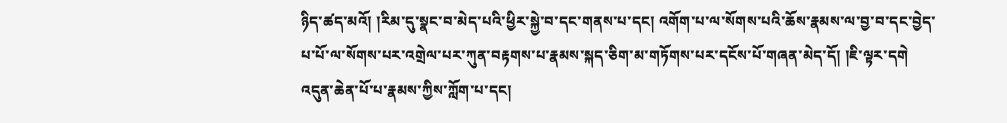ཉིད་ཚད་མའོ། །རིམ་དུ་སྣང་བ་མེད་པའི་ཕྱིར་སྐྱེ་བ་དང་གནས་པ་དང། འགོག་པ་ལ་སོགས་པའི་ཆོས་རྣམས་ལ་བྱ་བ་དང་བྱེད་པ་པོ་ལ་སོགས་པར་འགྲེལ་པར་ཀུན་བརྟགས་པ་རྣམས་སྐད་ཅིག་མ་གཏོགས་པར་དངོས་པོ་གཞན་མེད་དོ། །ཇི་ལྟར་དགེ
འདུན་ཆེན་པོ་པ་རྣམས་ཀྱིས་ཀློག་པ་དང།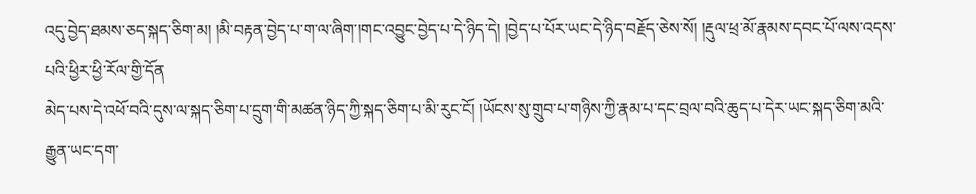འདུ་བྱེད་ཐམས་ཅད་སྐད་ཅིག་མ། །མི་བརྟན་བྱེད་པ་ག་ལ་ཞིག་།གང་འབྱུང་བྱེད་པ་དེ་ཉིད་དེ། །བྱེད་པ་པོར་ཡང་དེ་ཉིད་བརྗོད་ཅེས་སོ། །རྡུལ་ཕྲ་མོ་རྣམས་དབང་པོ་ལས་འདས་པའི་ཕྱིར་ཕྱི་རོལ་གྱི་དོན
མེད་པས་དེ་འཕོ་བའི་དུས་ལ་སྐད་ཅིག་པ་དྲུག་གི་མཚན་ཉིད་ཀྱི་སྐད་ཅིག་པ་མི་རུང་ངོ། །ཡོངས་སུ་གྲུབ་པ་གཉིས་ཀྱི་རྣམ་པ་དང་བྲལ་བའི་ཆུད་པ་དེར་ཡང་སྐད་ཅིག་མའི་རྒྱུན་ཡང་དག་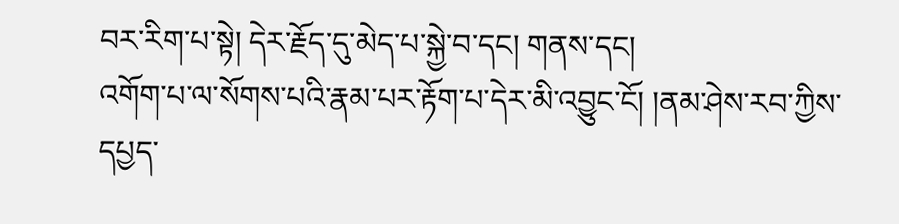བར་རིག་པ་སྟེ། དེར་རྗོད་དུ་མེད་པ་སྐྱེ་བ་དང། གནས་དང།
འགོག་པ་ལ་སོགས་པའི་རྣམ་པར་རྟོག་པ་དེར་མི་འབྱུང་ངོ། །ནམ་ཤེས་རབ་ཀྱིས་དཔྱད་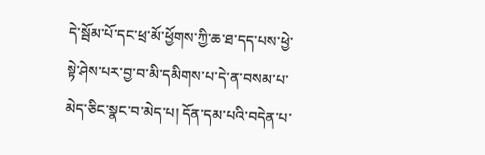དེ་སྦོམ་པོ་དང་ཕྲ་མོ་ཕྱོགས་ཀྱི་ཆ་ཐ་དད་པས་ཕྱེ་སྟེ་ཤེས་པར་བྱ་བ་མི་དམིགས་པ་དེ་ན་བསམ་པ་མེད་ཅིང་སྣང་བ་མེད་པ། དོན་དམ་པའི་བདེན་པ་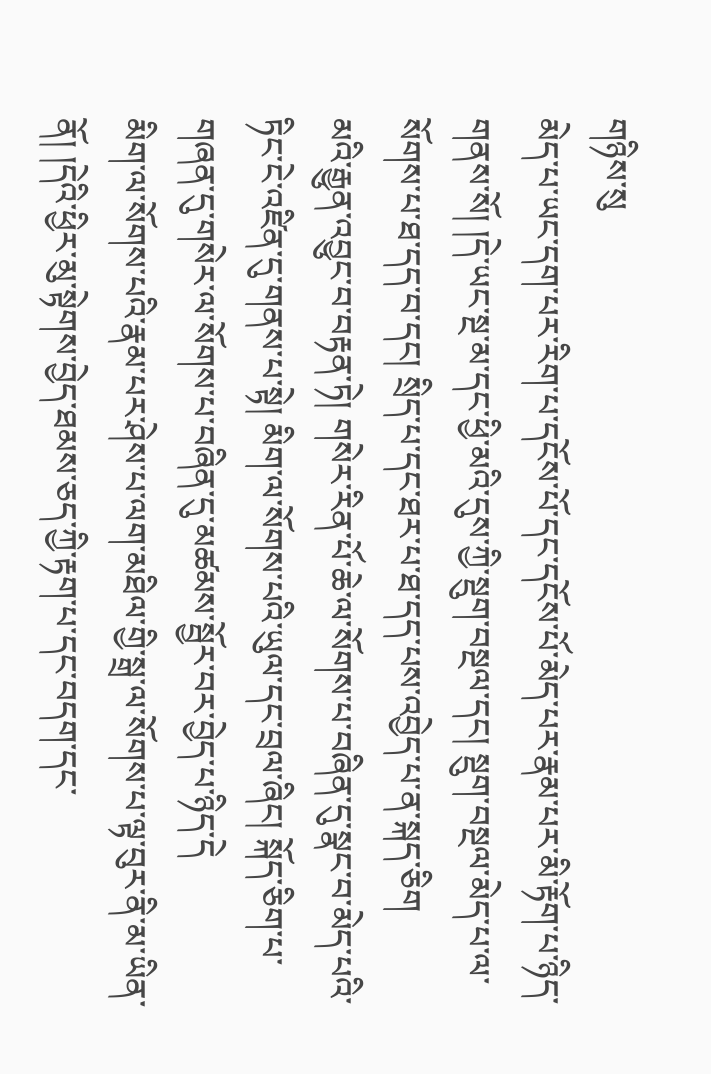གཉིས་སུ
མེད་པ་ཡང་དག་པར་རིག་པ་དངོས་པོ་དང་དངོས་པོ་མེད་པར་རྣམ་པར་མི་རྟོག་པ་ཉིད་གནས་སོ། །དེ་ཡང་སྔ་མ་དང་ཕྱི་མའི་དུས་ཀྱི་སྡུག་བསྔལ་དང། སྡུག་བསྔལ་མེད་པ་ལ་སོགས་པ་ཐ་དད་བ་དང། སྲིད་པ་དང་ཐར་པ་ཐ་དད་པས་འབྱེད་པ་ན་སྐད་ཅིག
མའི་རྒྱུན་འབྱུང་བ་བརྟན་ཏེ། གསེར་རིན་པོ་ཆེ་ལ་སོགས་པ་བཞིན་དུ་སྣང་བ་མེད་པའི་ཏིང་ངེ་འཛིན་དུ་གནས་པ་སྟེ། མིག་ལ་སོགས་པའི་ཡུལ་དང་བྲལ་ཞིང། སྐོད་ཅིག་པ་གཞན་དུ་གསེར་ལ་སོགས་པ་བཞིན་དུ་མཚམས་སྦྱོར་བར་བྱེད་པ་ཉིད་དེ
མིག་ལ་སོགས་པའི་རྣམ་པར་ཤེས་པ་ལག་མཐིལ་གྱི་སྒྲ་ལ་སོགས་པ་ལྟ་བུར་ནི་མ་ཡིན་ནོ། །དེའི་ཕྱིར་མུ་སྟེགས་བྱེད་ཐམས་ཅད་ཀྱི་རྟག་པ་དང་བདག་དང་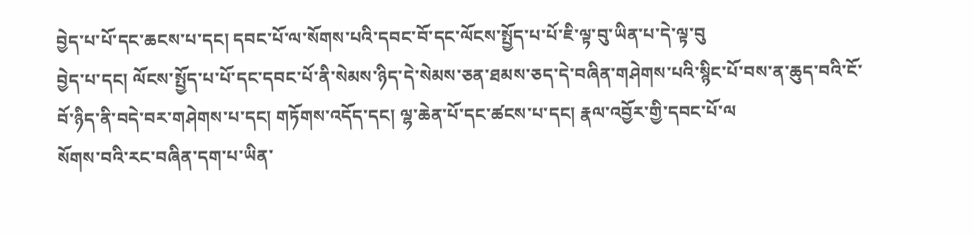བྱེད་པ་པོ་དང་ཆངས་པ་དང། དབང་པོ་ལ་སོགས་པའི་དབང་བོ་དང་ལོངས་སྤྱོད་པ་པོ་ཇི་ལྟ་བུ་ཡིན་པ་དེ་ལྟ་བུ
བྱེད་པ་དང། ལོངས་སྤྱོད་པ་པོ་དང་དབང་པོ་ནི་སེམས་ཉིད་དེ་སེམས་ཅན་ཐམས་ཅད་དེ་བཞིན་གཤེགས་པའི་སྙིང་པོ་བས་ན་ཆུད་བའི་ངོ་བོ་ཉིད་ནི་བདེ་བར་གཤེགས་པ་དང། གཏོགས་འདོད་དང། ལྷ་ཆེན་པོ་དང་ཚངས་པ་དང། རྣལ་འབྱོར་གྱི་དབང་པོ་ལ
སོགས་བའི་རང་བཞིན་དག་པ་ཡིན་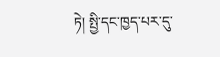ཏེ། སྤྱི་དང་ཁྱད་པར་དུ་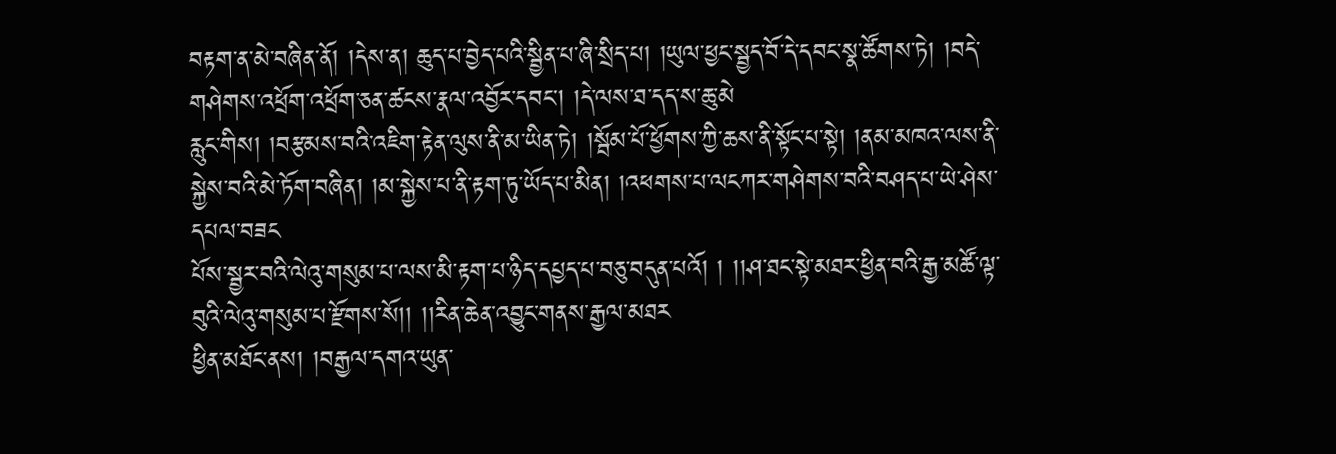བརྟག་ན་མེ་བཞིན་ནོ། །དེས་ན། ཆུད་པ་བྱེད་པའི་སྦྱིན་པ་ཞི་སྲིད་པ། །ཡུལ་ཕྱང་སྦྱད་བོ་དེ་དབང་སྣ་ཚོགས་ཏེ། །བདེ་གཤེགས་འཕྲོག་འཕྲོག་ཅན་ཚངས་རྣལ་འབྱོར་དབང། །དེ་ལས་ཐ་དད་ས་ཆུ་མེ
རླུང་གིས། །བརྩམས་བའི་འཇིག་རྟེན་ལུས་ནི་མ་ཡིན་ཏེ། །སྦོམ་པོ་ཕྱོགས་ཀྱི་ཆས་ནི་སྟོང་པ་སྟེ། །ནམ་མཁའ་ལས་ནི་སྐྱེས་བའི་མེ་ཏོག་བཞིན། །མ་སྐྱེས་པ་ནི་རྟག་ཏུ་ཡོད་པ་མིན། །འཕགས་པ་ལངཀར་གཤེགས་བའི་བཤད་པ་ཡེ་ཤེས་དཔལ་བཟང
པོས་སྦྱར་བའི་ལེའུ་གསུམ་པ་ལས་མི་རྟག་པ་ཉིད་དཔྱད་པ་བཅུ་བདུན་པའོ། ། །།ཤ་ཐང་སྟེ་མཐར་ཕྱིན་བའི་རྒྱ་མཚོ་ལྟ་བུའི་ལེའུ་གསུམ་པ་རྫོགས་སོ།། །།རིན་ཆེན་འབྱུང་གནས་རྒྱལ་མཐར
ཕྱིན་མཐོང་ནས། །བརྒྱལ་དགའ་ཡུན་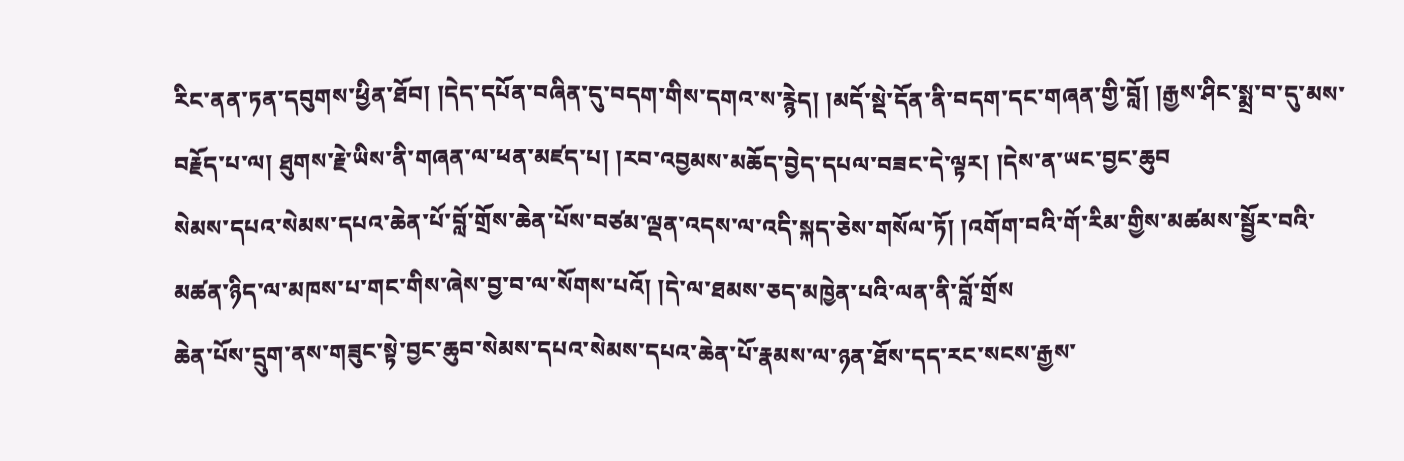རིང་ནན་ཏན་དབུགས་ཕྱིན་ཐོབ། །དེད་དཔོན་བཞིན་དུ་བདག་གིས་དགའ་ས་རྙེད། །མདོ་སྡེ་དོན་ནི་བདག་དང་གཞན་གྱི་བློ། །རྒྱས་ཤིང་སྨྲ་བ་དུ་མས་བརྗོད་པ་ལ། ཐུགས་རྗེ་ཡིས་ནི་གཞན་ལ་ཕན་མཛད་པ། །རབ་འབྱམས་མཆོད་བྱེད་དཔལ་བཟང་དེ་ལྟར། །དེས་ན་ཡང་བྱང་ཆུབ
སེམས་དཔའ་སེམས་དཔའ་ཆེན་པོ་བློ་གྲོས་ཆེན་པོས་བཙམ་ལྡན་འདས་ལ་འདི་སྐད་ཅེས་གསོལ་ཏོ། །འགོག་བའི་གོ་རིམ་གྱིས་མཚམས་སྦྱོར་བའི་མཚན་ཉིད་ལ་མཁས་པ་གང་གིས་ཞེས་བྱ་བ་ལ་སོགས་པའོ། །དེ་ལ་ཐམས་ཅད་མཁྱེན་པའི་ལན་ནི་བློ་གྲོས
ཆེན་པོས་དྲུག་ནས་གཟུང་སྟེ་བྱང་ཆུབ་སེམས་དཔའ་སེམས་དཔའ་ཆེན་པོ་རྣམས་ལ་ཉན་ཐོས་དད་རང་སངས་རྒྱས་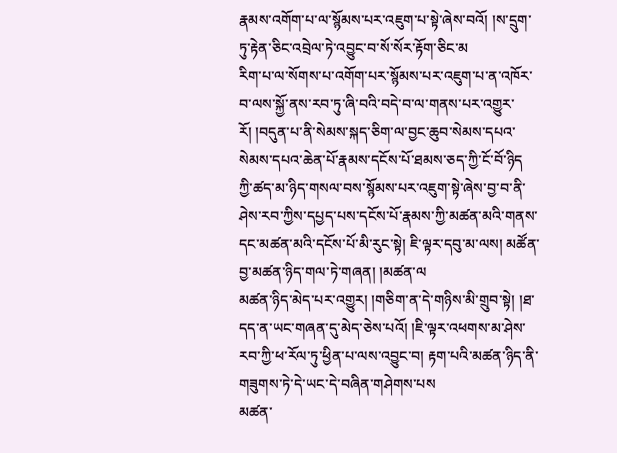རྣམས་འགོག་པ་ལ་སྙོམས་པར་འཇུག་པ་སྟེ་ཞེས་བའོ། །ས་དྲུག་ཏུ་རྟེན་ཅིང་འབྲེལ་ཏེ་འབྱུང་བ་སོ་སོར་རྟོག་ཅིང་མ
རིག་པ་ལ་སོགས་པ་འགོག་པར་སྙོམས་པར་འཇུག་པ་ན་འཁོར་བ་ལས་སྐྱོ་ནས་རབ་ཏུ་ཞི་བའི་བདེ་བ་ལ་གནས་པར་འགྱུར་རོ། །བདུན་པ་ནི་སེམས་སྐད་ཅིག་ལ་བྱང་ཆུབ་སེམས་དཔའ་སེམས་དཔའ་ཆེན་པོ་རྣམས་དངོས་པོ་ཐམས་ཅད་ཀྱི་ངོ་བོ་ཉིད
ཀྱི་ཚད་མ་ཉིད་གསལ་བས་སྙོམས་པར་འཇུག་སྟེ་ཞེས་བྱ་བ་ནི་ཤེས་རབ་ཀྱིས་དཔྱད་པས་དངོས་པོ་རྣམས་ཀྱི་མཚན་མའི་གནས་དང་མཚན་མའི་དངོས་པོ་མི་རུང་སྟེ། ཇི་ལྟར་དབུ་མ་ལས། མཚོན་བྱ་མཚན་ཉིད་གལ་ཏེ་གཞན། །མཚན་ལ
མཚན་ཉིད་མེད་པར་འགྱུར། །གཅིག་ན་དེ་གཉིས་མི་གྲུབ་སྟེ། །ཐ་དད་ན་ཡང་གཞན་དུ་མེད་ཅེས་པའོ། །ཇི་ལྟར་འཕགས་མ་ཤེས་རབ་ཀྱི་ཕ་རོལ་ཏུ་ཕྱིན་པ་ལས་འབྱུང་བ། རྟག་པའི་མཚན་ཉིད་ནི་གཟུགས་ཏེ་དེ་ཡང་དེ་བཞིན་གཤེགས་པས
མཚན་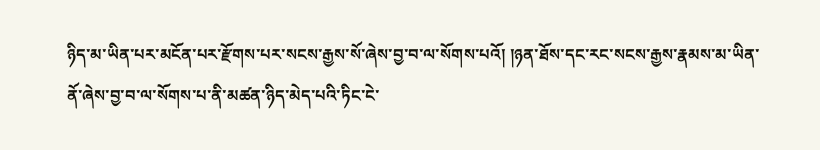ཉིད་མ་ཡིན་པར་མངོན་པར་རྫོགས་པར་སངས་རྒྱས་སོ་ཞེས་བྱ་བ་ལ་སོགས་པའོ། །ཉན་ཐོས་དང་རང་སངས་རྒྱས་རྣམས་མ་ཡིན་ནོ་ཞེས་བྱ་བ་ལ་སོགས་པ་ནི་མཚན་ཉིད་མེད་པའི་ཏིང་ངེ་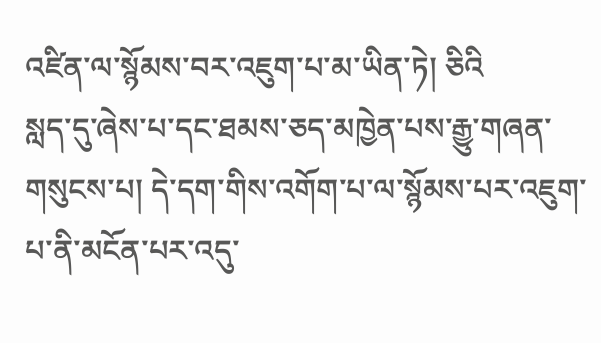འཛིན་ལ་སྙོམས་བར་འཇུག་པ་མ་ཡིན་ཏེ། ཅིའི
སླད་དུ་ཞེས་པ་དང་ཐམས་ཅད་མཁྱེན་པས་རྒྱུ་གཞན་གསུངས་པ། དེ་དག་གིས་འགོག་པ་ལ་སྙོམས་པར་འཇུག་པ་ནི་མངོན་པར་འདུ་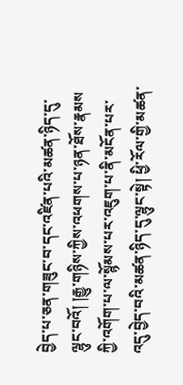བྱེད་པ་ཅན་གཟུང་བ་དང་འཛིན་པའི་མཚན་ཉིད་དུ་ལྷུང་བའོ། །རྒྱུ་གཉིས་ཀྱིས་འཕགས་པ་ཉན་ཐོས་རྣམས
ཀྱི་འགོག་པ་ལ་སྙོམས་པར་འཇུག་པ་ནི་མངོན་པར་འདུ་བྱེད་བའི་མཚན་ཉིད་དུ་ལྷུང་སྟེ། ཕྱི་རོལ་གྱི་མཚན་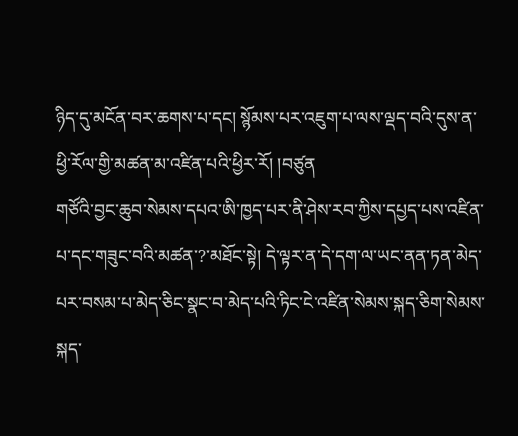ཉིད་དུ་མངོན་བར་ཆགས་པ་དང། སྙོམས་པར་འཇུག་པ་ལས་ལྡད་བའི་དུས་ན་ཕྱི་རོལ་གྱི་མཚན་མ་འཛིན་པའི་ཕྱིར་རོ། །བཙུན
གཙོའི་བྱང་ཆུབ་སེམས་དཔའ་ཨི་ཁྱད་པར་ནི་ཤེས་རབ་ཀྱིས་དཔྱད་པས་འཛིན་པ་དང་གཟུང་བའི་མཚན་?་མཐོང་སྟེ། དེ་ལྟར་ན་དེ་དག་ལ་ཡང་ནན་ཏན་མེད་པར་བསམ་པ་མེད་ཅིང་སྣང་བ་མེད་པའི་ཏིང་ངེ་འཛིན་སེམས་སྐད་ཅིག་སེམས་སྐད་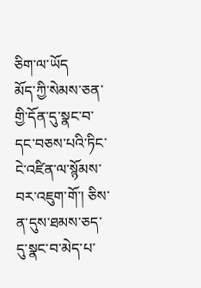ཅིག་ལ་ཡོད
མོད་ཀྱི་སེམས་ཅན་གྱི་དོན་དུ་སྣང་བ་དང་བཅས་པའི་ཏིང་ངེ་འཛིན་ལ་སྙོམས་བར་འཇུག་གོ་། ཅིས་ན་དུས་ཐམས་ཅད་དུ་སྣང་བ་མེད་པ་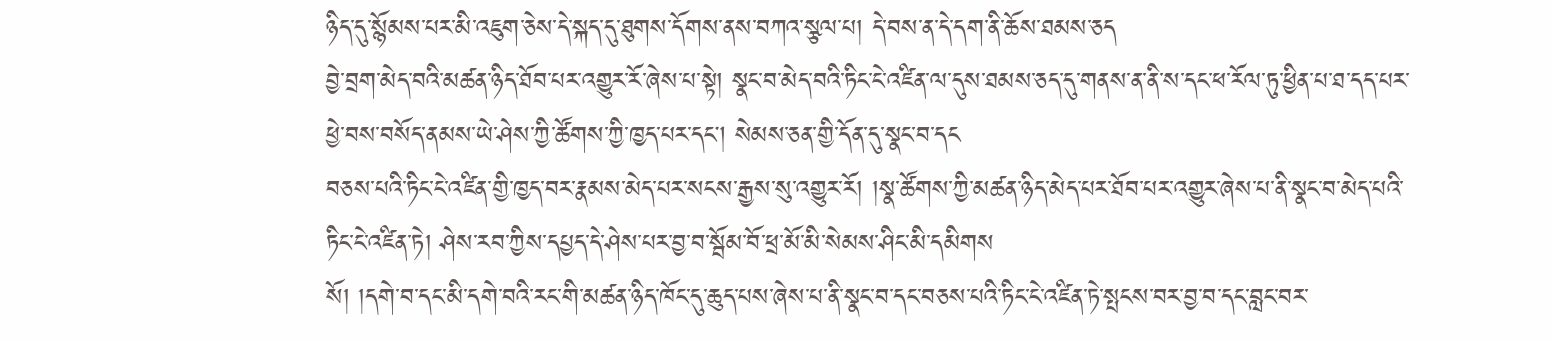ཉིད་དུ་སྙོམས་པར་མི་འཇུག་ཅེས་དེ་སྐད་དུ་ཐུགས་དོགས་ནས་བཀའ་སྩལ་པ། དེ་བས་ན་དེ་དག་ནི་ཆོས་ཐམས་ཅད
བྱེ་བྲག་མེད་བའི་མཚན་ཉིད་ཐོབ་པར་འགྱུར་རོ་ཞེས་པ་སྟེ། སྣང་བ་མེད་བའི་ཏིང་ངེ་འཛིན་ལ་དུས་ཐམས་ཅད་དུ་གནས་ན་ནི་ས་དང་ཕ་རོལ་ཏུ་ཕྱིན་པ་ཐ་དད་པར་ཕྱེ་བས་བསོད་ནམས་ཡེ་ཤེས་ཀྱི་ཚོགས་ཀྱི་ཁྱད་པར་དང། སེམས་ཅན་གྱི་དོན་དུ་སྣང་བ་དང
བཅས་པའི་ཏིང་ངེ་འཛིན་གྱི་ཁྱད་བར་རྣམས་མེད་པར་སངས་རྒྱས་སུ་འགྱུར་རོ། །སྣ་ཚོགས་ཀྱི་མཚན་ཉིད་མེད་པར་ཐོབ་པར་འགྱུར་ཞེས་པ་ནི་སྣང་བ་མེད་པའི་ཏིང་ངེ་འཛིན་ཏེ། ཤེས་རབ་ཀྱིས་དཔྱད་དེ་ཤེས་པར་བྱ་བ་སྦོམ་བོ་ཕྲ་མོ་མི་སེམས་ཤིང་མི་དམིགས
སོ། །དགེ་བ་དང་མི་དགེ་བའི་རང་གི་མཚན་ཉིད་ཁོང་དུ་ཆུད་པས་ཞེས་པ་ནི་སྣང་བ་དང་བཅས་པའི་ཏིང་ངེ་འཛིན་ཏེ་སྤངས་བར་བྱ་བ་དང་བླང་བར་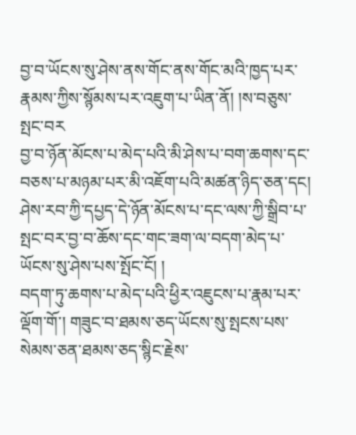བྱ་བ་ཡོངས་སུ་ཤེས་ནས་གོང་ནས་གོང་མའི་ཁྱད་པར་རྣམས་ཀྱིས་སྙོམས་པར་འཇུག་པ་ཡིན་ནོ། །ས་བཅུས་སྤང་བར
བྱ་བ་ཉོན་མོངས་པ་མེད་པའི་མི་ཤེས་པ་བག་ཆགས་དང་བཅས་པ་མཉམ་པར་མི་འཇོག་པའི་མཚན་ཉིད་ཅན་དང། ཤེས་རབ་ཀྱི་དཔྱད་དེ་ཉོན་མོངས་པ་དང་ལས་ཀྱི་སྒྲིབ་པ་སྤང་བར་བྱ་བ་ཆོས་དང་གང་ཟག་ལ་བདག་མེད་པ་ཡོངས་སུ་ཤེས་པས་སྤོང་ངོ། །
བདག་ཏུ་ཆགས་པ་མེད་པའི་ཕྱིར་འཇུངས་པ་རྣམ་པར་ལྡོག་གོ་། གཟུང་བ་ཐམས་ཅད་ཡོངས་སུ་སྤངས་པས་སེམས་ཅན་ཐམས་ཅད་སྙིང་རྗེས་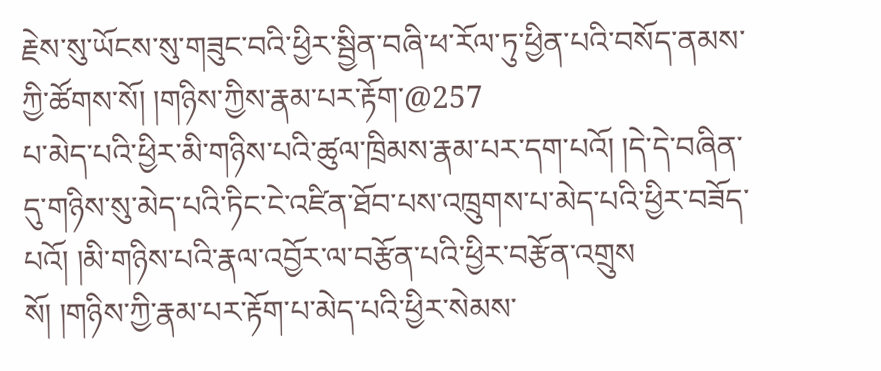རྗེས་སུ་ཡོངས་སུ་གཟུང་བའི་ཕྱིར་སྦྱིན་བཞི་ཕ་རོལ་ཏུ་ཕྱིན་པའི་བསོད་ནམས་ཀྱི་ཚོགས་སོ། །གཉིས་ཀྱིས་རྣམ་པར་རྟོག་@257
པ་མེད་པའི་ཕྱིར་མི་གཉིས་པའི་ཚུལ་ཁྲིམས་རྣམ་པར་དག་པའོ། །དེ་དེ་བཞིན་དུ་གཉིས་སུ་མེད་པའི་ཏིང་ངེ་འཛིན་ཐོབ་པས་འཁྲུགས་པ་མེད་པའི་ཕྱིར་བཟོད་པའོ། །མི་གཉིས་པའི་རྣལ་འབྱོར་ལ་བརྩོན་པའི་ཕྱིར་བརྩོན་འགྲུས
སོ། །གཉིས་ཀྱི་རྣམ་པར་རྟོག་པ་མེད་པའི་ཕྱིར་སེམས་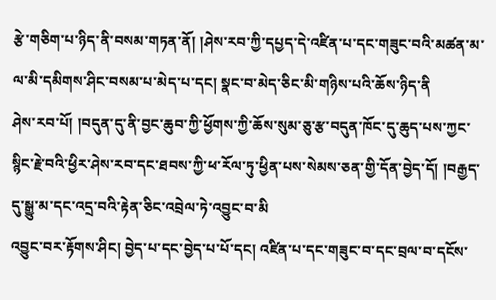རྩེ་གཅིག་པ་ཉིད་ནི་བསམ་གཏན་ནོ། །ཤེས་རབ་ཀྱི་དཔྱད་དེ་འཛིན་པ་དང་གཟུང་བའི་མཚན་མ་ལ་མི་དམིགས་ཤིང་བསམ་པ་མེད་པ་དང། སྣང་བ་མེད་ཅིང་མི་གཉིས་པའི་ཆོས་ཉིད་ནི
ཤེས་རབ་པོ། །བདུན་དུ་ནི་བྱང་ཆུབ་ཀྱི་ཕྱོགས་ཀྱི་ཆོས་སུམ་ཅུ་རྩ་བདུན་ཁོང་དུ་ཆུད་པས་ཀྱང་སྙིང་རྗེ་བའི་ཕྱིར་ཤེས་རབ་དང་ཐབས་ཀྱི་ཕ་རོལ་ཏུ་ཕྱིན་པས་སེམས་ཅན་གྱི་དོན་བྱེད་དོ། །བརྒྱད་དུ་སྒྱུ་མ་དང་འདྲ་བའི་རྟེན་ཅིང་འབྲེལ་ཏེ་འབྱུང་བ་མི
འབྱུང་བར་རྟོགས་ཤིང། བྱེད་པ་དང་བྱེད་པ་པོ་དང། འཛིན་པ་དང་གཟུང་བ་དང་བྲལ་བ་དངོས་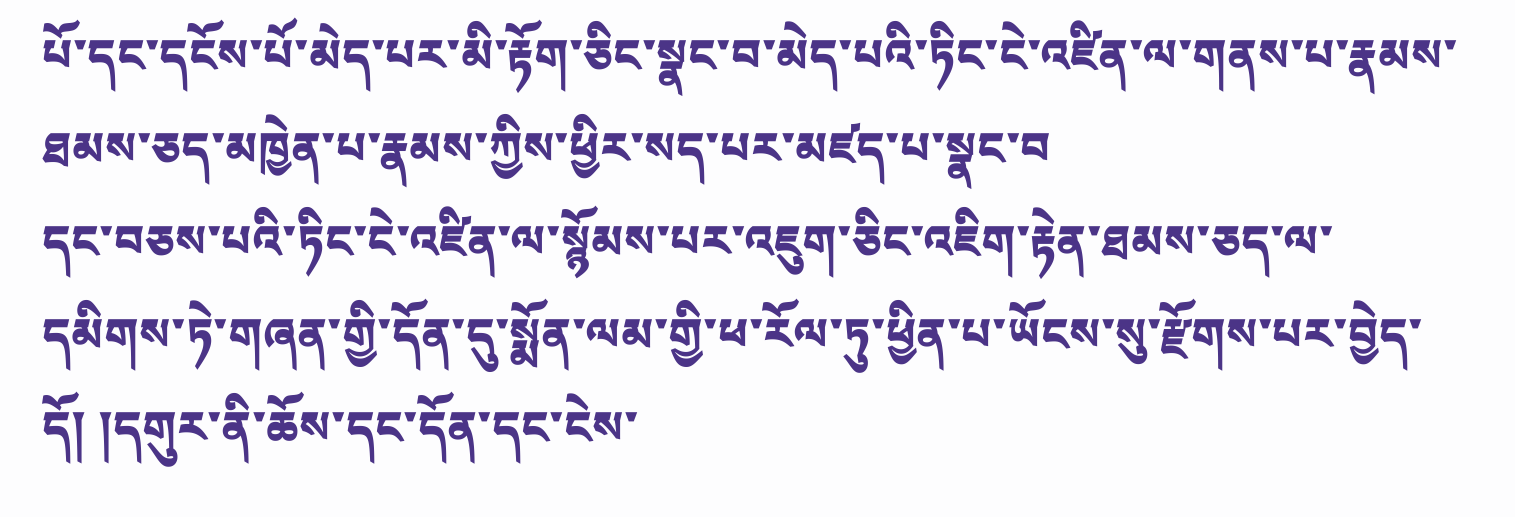པོ་དང་དངོས་པོ་མེད་པར་མི་རྟོག་ཅིང་སྣང་བ་མེད་པའི་ཏིང་ངེ་འཛིན་ལ་གནས་པ་རྣམས་ཐམས་ཅད་མཁྱེན་པ་རྣམས་ཀྱིས་ཕྱིར་སད་པར་མཛད་པ་སྣང་བ
དང་བཅས་པའི་ཏིང་ངེ་འཛིན་ལ་སྙོམས་པར་འཇུག་ཅིང་འཇིག་རྟེན་ཐམས་ཅད་ལ་དམིགས་ཏེ་གཞན་གྱི་དོན་དུ་སྨོན་ལམ་གྱི་ཕ་རོལ་ཏུ་ཕྱིན་པ་ཡོངས་སུ་རྫོགས་པར་བྱེད་དོ། །དགུར་ནི་ཆོས་དང་དོན་དང་ངེས་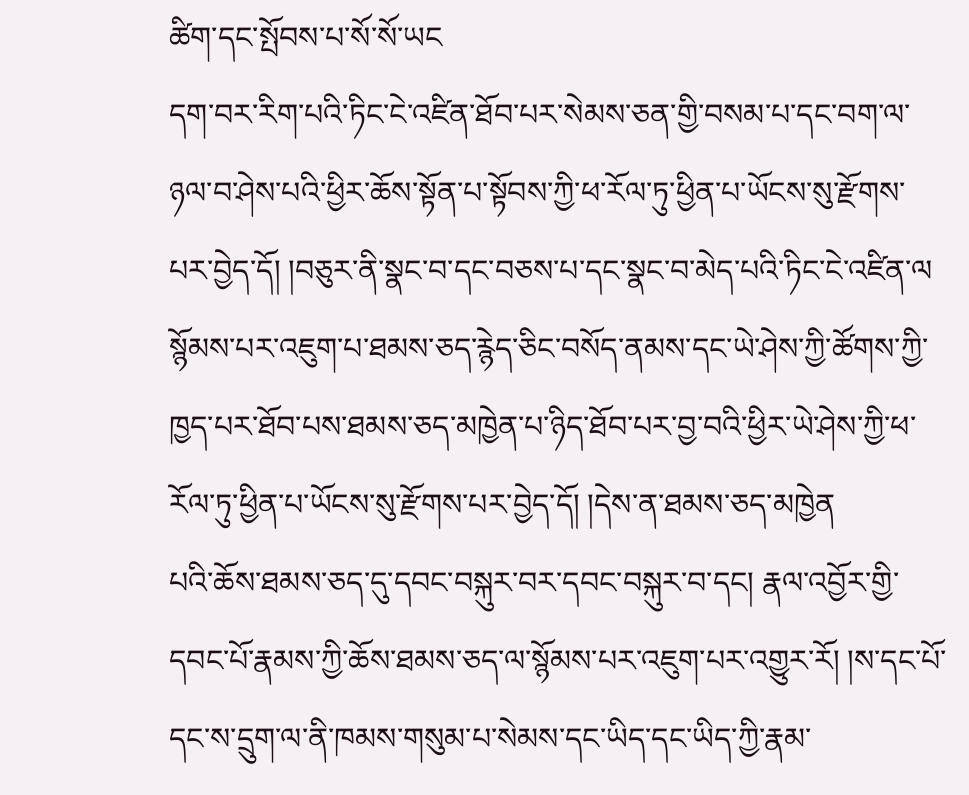ཚིག་དང་སྤོབས་པ་སོ་སོ་ཡང
དག་བར་རིག་པའི་ཏིང་ངེ་འཛིན་ཐོབ་པར་སེམས་ཅན་གྱི་བསམ་པ་དང་བག་ལ་ཉལ་བ་ཤེས་པའི་ཕྱིར་ཆོས་སྟོན་པ་སྟོབས་ཀྱི་ཕ་རོལ་ཏུ་ཕྱིན་པ་ཡོངས་སུ་རྫོགས་པར་བྱེད་དོ། །བཅུར་ནི་སྣང་བ་དང་བཅས་པ་དང་སྣང་བ་མེད་པའི་ཏིང་ངེ་འཛིན་ལ
སྙོམས་པར་འཇུག་པ་ཐམས་ཅད་རྙེད་ཅིང་བསོད་ནམས་དང་ཡེ་ཤེས་ཀྱི་ཚོགས་ཀྱི་ཁྱད་པར་ཐོབ་པས་ཐམས་ཅད་མཁྱེན་པ་ཉིད་ཐོབ་པར་བྱ་བའི་ཕྱིར་ཡེ་ཤེས་ཀྱི་ཕ་རོལ་ཏུ་ཕྱིན་པ་ཡོངས་སུ་རྫོགས་པར་བྱེད་དོ། །དེས་ན་ཐམས་ཅད་མཁྱེན
པའི་ཆོས་ཐམས་ཅད་དུ་དབང་བསྐུར་བར་དབང་བསྐུར་བ་དང། རྣལ་འབྱོར་གྱི་དབང་པོ་རྣམས་ཀྱི་ཆོས་ཐམས་ཅད་ལ་སྙོམས་པར་འཇུག་པར་འགྱུར་རོ། །ས་དང་པོ་དང་ས་དྲུག་ལ་ནི་ཁམས་གསུམ་པ་སེམས་དང་ཡིད་དང་ཡིད་ཀྱི་རྣམ་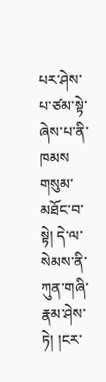པར་ཤེས་པ་ཙམ་སྟེ་ཞེས་པ་ནི་ཁམས
གསུམ་མཐོང་བ་སྟེ། དེ་ལ་སེམས་ནི་ཀུན་གཞི་རྣམ་ཤེས་ཏེ། །ངར་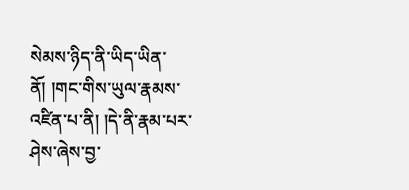སེམས་ཉིད་ནི་ཡིད་ཡིན་ནོ། །གང་གིས་ཡུལ་རྣམས་འཛིན་པ་ནི། །དེ་ནི་རྣམ་པར་ཤེས་ཞེས་བྱ་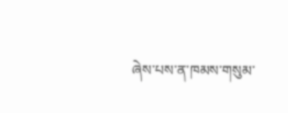ཞེས་པས་ན་ཁམས་གསུམ་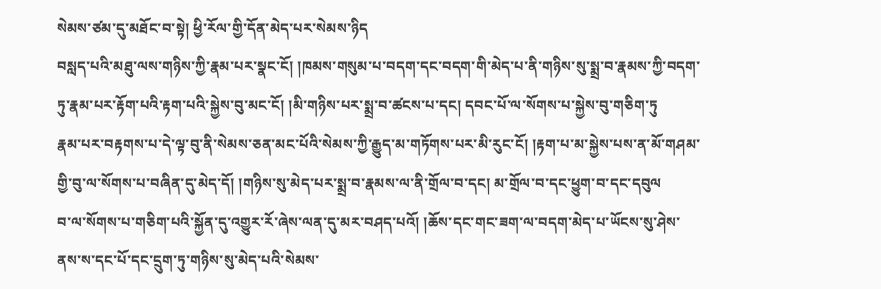སེམས་ཙམ་དུ་མཐོང་བ་སྟེ། ཕྱི་རོལ་གྱི་དོན་མེད་པར་སེམས་ཉིད
བསླད་པའི་མཐུ་ལས་གཉིས་ཀྱི་རྣམ་པར་སྣང་ངོ། །ཁམས་གསུམ་པ་བདག་དང་བདག་གི་མེད་པ་ནི་གཉིས་སུ་སྨྲ་བ་རྣམས་ཀྱི་བདག་ཏུ་རྣམ་པར་རྟོག་པའི་རྟག་པའི་སྐྱེས་བུ་མང་ངོ། །མི་གཉིས་པར་སྨྲ་བ་ཚངས་པ་དང། དབང་པོ་ལ་སོགས་པ་སྐྱེས་བུ་གཅིག་ཏུ
རྣམ་པར་བརྟགས་པ་དེ་ལྟ་བུ་ནི་སེམས་ཅན་མང་པོའི་སེམས་ཀྱི་རྒྱུད་མ་གཏོགས་པར་མི་རུང་ངོ། །རྟག་པ་མ་སྐྱེས་པས་ན་མོ་གཤམ་གྱི་བུ་ལ་སོགས་པ་བཞིན་དུ་མེད་དོ། །གཉིས་སུ་མེད་པར་སྨྲ་བ་རྣམས་ལ་ནི་གྲོལ་བ་དང། མ་གྲོལ་བ་དང་ཕྱུག་བ་དང་དབུལ
བ་ལ་སོགས་པ་གཅིག་པའི་སྐྱོན་དུ་འགྱུར་རོ་ཞེས་ལན་དུ་མར་བཤད་པའོ། །ཆོས་དང་གང་ཟག་ལ་བདག་མེད་པ་ཡོངས་སུ་ཤེས་ནས་ས་དང་པོ་དང་དྲུག་ཏུ་གཉིས་སུ་མེད་པའི་སེམས་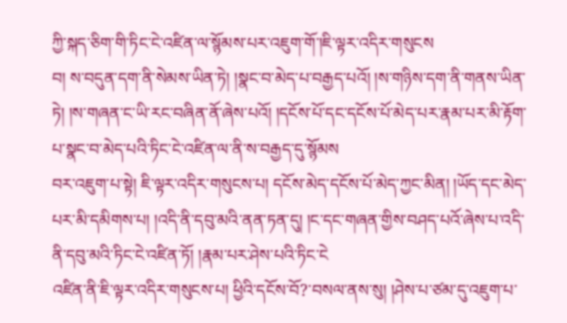ཀྱི་སྐད་ཅིག་གི་ཏིང་ངེ་འཛིན་ལ་སྙོམས་པར་འཇུག་གོ་།ཇི་ལྟར་འདིར་གསུངས
བ། ས་བདུན་དག་ནི་སེམས་ཡིན་ཏེ། །སྣང་བ་མེད་པ་བརྒྱད་པའོ། །ས་གཉིས་དག་ནི་གནས་ཡིན་ཏེ། །ས་གཞན་ང་ཡི་རང་བཞིན་ནོ་ཞེས་པའོ། །དངོས་པོ་དང་དངོས་པོ་མེད་པར་རྣམ་པར་མི་རྟོག་པ་སྣང་བ་མེད་པའི་ཏིང་ངེ་འཛིན་ལ་ནི་ས་བརྒྱད་དུ་སྙོམས
བར་འཇུག་པ་སྟེ། ཇི་ལྟར་འདིར་གསུངས་པ། དངོས་མེད་དངོས་པོ་མེད་ཀྱང་མིན། །ཡོད་དང་མེད་པར་མི་དམིགས་པ། །འདི་ནི་དབུ་མའི་ནན་ཏན་དུ། །ང་དང་གཞན་གྱིས་བཤད་པའོ་ཞེས་པ་འདི་ནི་དབུ་མའི་ཏིང་ངེ་འཛིན་ཏོ། །རྣམ་པར་ཤེས་པའི་ཏིང་ངེ
འཛིན་ནི་ཇི་ལྟར་འདིར་གསུངས་པ། ཕྱིའི་དངོས་བོ?་བསལ་ནས་སུ། །ཤེས་པ་ཙམ་དུ་འཇུག་པ་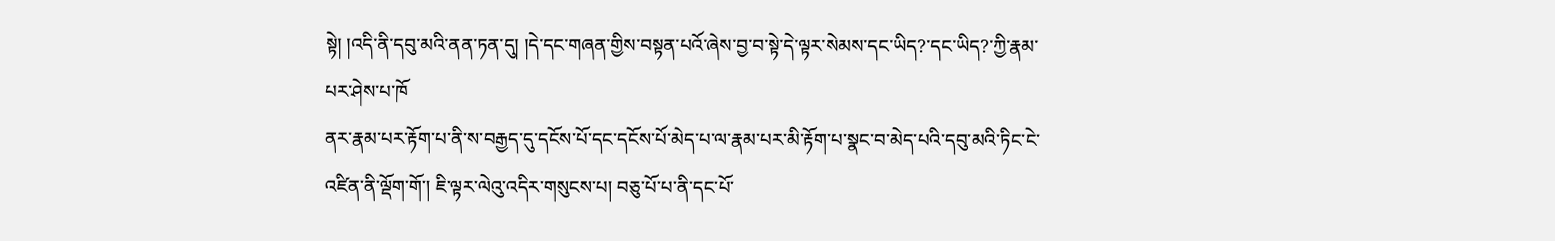སྟེ། །འདི་ནི་དབུ་མའི་ནན་ཏན་དུ། །དེ་དང་གཞན་གྱིས་བསྟན་པའོ་ཞེས་བྱ་བ་སྟེ་དེ་ལྟར་སེམས་དང་ཡིད?་དང་ཡིད?་ཀྱི་རྣམ་པར་ཤེས་པ་ཁོ
ནར་རྣམ་པར་རྟོག་པ་ནི་ས་བརྒྱད་དུ་དངོས་པོ་དང་དངོས་པོ་མེད་པ་ལ་རྣམ་པར་མི་རྟོག་པ་སྣང་བ་མེད་པའི་དབུ་མའི་ཏིང་ངེ་འཛིན་ནི་ལྡོག་གོ་། ཇི་ལྟར་ལེའུ་འདིར་གསུངས་པ། བཅུ་པོ་པ་ནི་དང་པོ་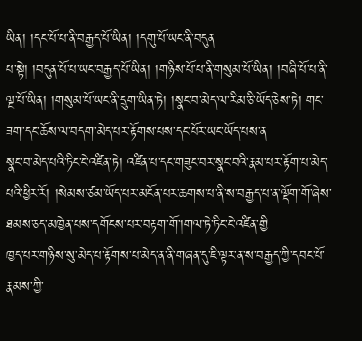ཡིན། །དང་པོ་པ་ནི་བརྒྱད་པོ་ཡིན། །དགུ་པོ་ཡང་ནི་བདུན
པ་སྟེ། །བདུན་པོ་པ་ཡང་བརྒྱད་པོ་ཡིན། །གཉིས་པོ་པ་ནི་གསུམ་པོ་ཡིན། །བཞི་པོ་པ་ནི་ལྔ་པོ་ཡིན། །གསུམ་པོ་ཡང་ནི་དྲུག་ཡིན་ཏེ། །སྣང་བ་མེད་ལ་རིམ་ཅི་ཡོད་ཅེས་ཏེ། གང་ཟག་དང་ཆོས་ལ་བདག་མེད་པར་རྟོགས་པས་དང་པོར་ཡང་ཡོད་པས་ན
སྣང་བ་མེད་པའི་ཏིང་ངེ་འཛིན་ཏེ། འཛིན་པ་དང་གཟུང་བར་སྣང་བའི་རྣམ་པར་རྟོག་པ་མེད་པའི་ཕྱིར་རོ། །སེམས་ཙམ་ཡོད་པར་མངོན་པར་ཆགས་པ་ནི་ས་བརྒྱད་པ་ན་ལྡོག་གོ་ཞེས་ཐམས་ཅད་མཁྱེན་པས་དགོངས་པར་བརྟག་གོ་།གལ་ཏེ་ཏིང་ངེ་འཛིན་གྱི
ཁྱད་པར་གཉིས་སུ་མེད་པ་རྟོགས་པ་མེད་ན་ནི་གཞན་དུ་ཇི་ལྟར་ན་ས་བརྒྱད་ཀྱི་དབང་པོ་རྣམས་ཀྱི་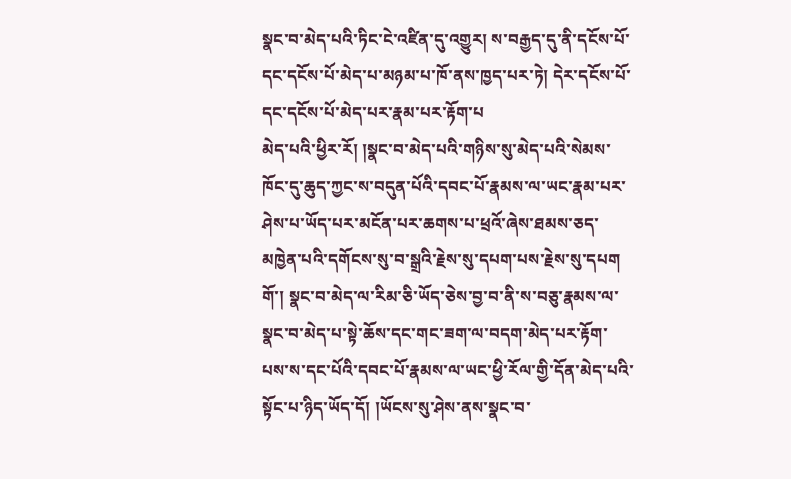སྣང་བ་མེད་པའི་ཏིང་ངེ་འཛིན་དུ་འགྱུར། ས་བརྒྱད་དུ་ནི་དངོས་པོ་དང་དངོས་པོ་མེད་པ་མཉམ་པ་ཁོ་ནས་ཁྱད་པར་ཏེ། དེར་དངོས་པོ་དང་དངོས་པོ་མེད་པར་རྣམ་པར་རྟོག་པ
མེད་པའི་ཕྱིར་རོ། །སྣང་བ་མེད་པའི་གཉིས་སུ་མེད་པའི་སེམས་ཁོང་དུ་ཆུད་ཀྱང་ས་བདུན་པོའི་དབང་པོ་རྣམས་ལ་ཡང་རྣམ་པར་ཤེས་པ་ཡོད་པར་མངོན་པར་ཆགས་པ་ཕྲའོ་ཞེས་ཐམས་ཅད་མཁྱེན་པའི་དགོངས་སུ་བ་སྒྲའི་རྗེས་སུ་དཔག་པས་རྗེས་སུ་དཔག
གོ་། སྣང་བ་མེད་ལ་རིམ་ཅི་ཡོད་ཅེས་བྱ་བ་ནི་ས་བཅུ་རྣམས་ལ་སྣང་བ་མེད་པ་སྟེ་ཆོས་དང་གང་ཟག་ལ་བདག་མེད་པར་རྟོག་པས་ས་དང་པོའི་དབང་པོ་རྣམས་ལ་ཡང་ཕྱི་རོལ་གྱི་དོན་མེད་པའི་སྟོང་པ་ཉིད་ཡོད་དོ། །ཡོངས་སུ་ཤེས་ནས་སྣང་བ་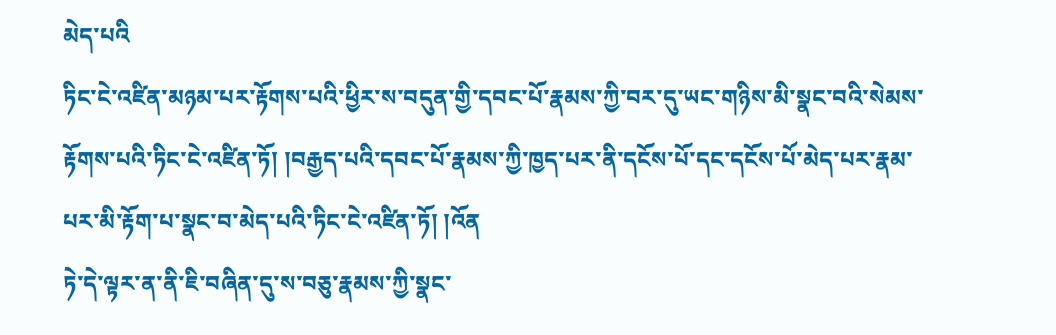མེད་པའི
ཏིང་ངེ་འཛིན་མཉམ་པར་རྟོགས་པའི་ཕྱིར་ས་བདུན་གྱི་དབང་པོ་རྣམས་ཀྱི་བར་དུ་ཡང་གཉིས་མི་སྣང་བའི་སེམས་རྟོགས་པའི་ཏིང་ངེ་འཛིན་ཏོ། །བརྒྱད་པའི་དབང་པོ་རྣམས་ཀྱི་ཁྱད་པར་ནི་དངོས་པོ་དང་དངོས་པོ་མེད་པར་རྣམ་པར་མི་རྟོག་པ་སྣང་བ་མེད་པའི་ཏིང་ངེ་འཛིན་ཏོ། །འོན
ཏེ་དེ་ལྟར་ན་ནི་ཇི་བཞིན་དུ་ས་བཅུ་རྣམས་ཀྱི་སྣང་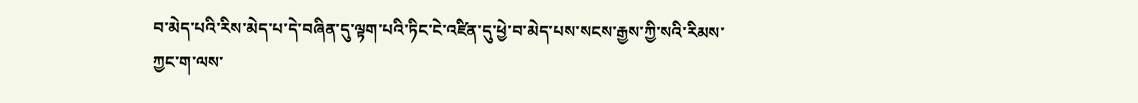བ་མེད་པའི་རིས་མེད་པ་དེ་བཞིན་དུ་ལྟག་པའི་ཏིང་ངེ་འཛིན་དུ་ཕྱེ་བ་མེད་པས་སངས་རྒྱས་ཀྱི་སའི་རིམས་ཀྱང་ག་ལས་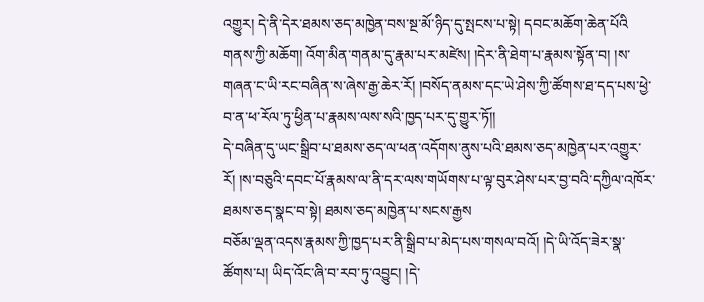འགྱུར། དེ་ནི་དེར་ཐམས་ཅད་མཁྱེན་བས་སྔ་མོ་ཉིད་དུ་སྤངས་པ་སྟེ། དབང་མཆོག་ཆེན་པོའི
གནས་ཀྱི་མཆོག། འོག་མིན་གནམ་དུ་རྣམ་པར་མཛེས། །དེར་ནི་ཐེག་པ་རྣམས་སྟོན་བ། །ས་གཞན་ང་ཡི་རང་བཞིན་ས་ཞེས་རྒྱ་ཆེར་རོ། །བསོད་ནམས་དང་ཡེ་ཤེས་ཀྱི་ཚོགས་ཐ་དད་པས་ཕྱེ་བ་ན་ཕ་རོལ་ཏུ་ཕྱིན་པ་རྣམས་ལས་སའི་ཁྱད་པར་དུ་གྱུར་ཏོ།།
དེ་བཞིན་དུ་ཡང་སྒྲིབ་པ་ཐམས་ཅད་ལ་ཕན་འདོགས་ནུས་པའི་ཐམས་ཅད་མཁྱེན་པར་འགྱུར་རོ། །ས་བཅུའི་དབང་པོ་རྣམས་ལ་ནི་དར་ལས་གཡོགས་པ་ལྟ་བུར་ཤེས་པར་བྱ་བའི་དཀྱིལ་འཁོར་ཐམས་ཅད་སྣང་བ་སྟེ། ཐམས་ཅད་མཁྱེན་པ་སངས་རྒྱས
བཅོམ་ལྡན་འདས་རྣམས་ཀྱི་ཁྱད་པར་ནི་སྒྲིབ་པ་མེད་པས་གསལ་བའོ། །དེ་ཡི་འོད་ཟེར་སྣ་ཚོགས་པ། ཡིད་འོང་ཞི་བ་རབ་ཏུ་འབྱུང། །དེ་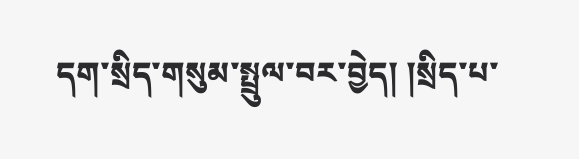དག་སྲིད་གསུམ་སྤྲུལ་བར་བྱེད། །སྲིད་པ་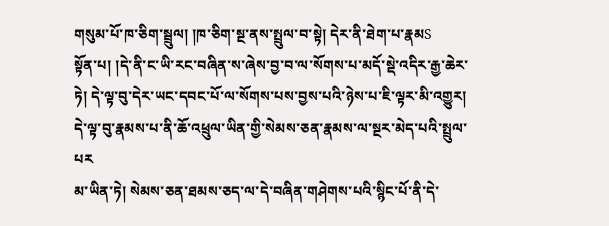གསུམ་པོ་ཁ་ཅིག་སྦྲུལ། །ཁ་ཅིག་སྔ་ནས་སྤྲུལ་བ་སྟེ། དེར་ནི་ཐེག་པ་རྣམS
སྟོན་པ། །དེ་ནི་ང་ཡི་རང་བཞིན་ས་ཞེས་བྱ་བ་ལ་སོགས་པ་མདོ་སྡེ་འདིར་རྒྱ་ཆེར་ཏེ། དེ་ལྟ་བུ་དེར་ཡང་དབང་པོ་ལ་སོགས་པས་བྱས་པའི་ཉེས་པ་ཇི་ལྟར་མི་འགྱུར། དེ་ལྟ་བུ་རྣམས་པ་ནི་ཆོ་འཕྲུལ་ཡིན་གྱི་སེམས་ཅན་རྣམས་ལ་སྔར་མེད་པའི་སྤྲུལ་པར
མ་ཡིན་ཏེ། སེམས་ཅན་ཐམས་ཅད་ལ་དེ་བཞིན་གཤེགས་པའི་སྙིང་པོ་ནི་དེ་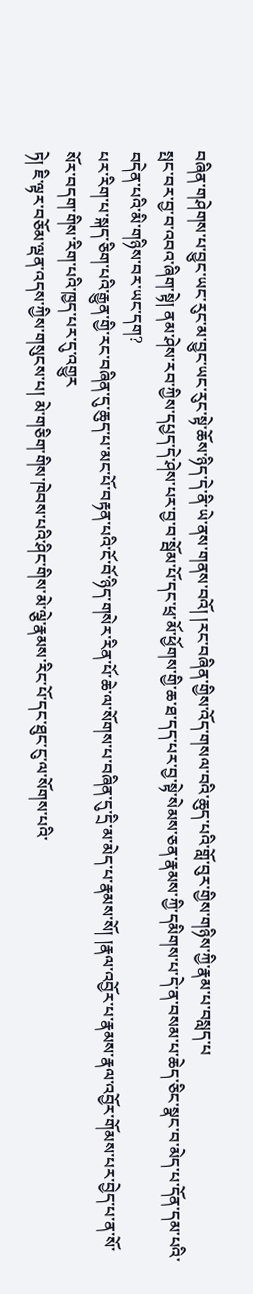བཞིན་གཤེགས་པ་བྱུང་ཡང་རུང་མ་བྱུང་ཡང་རུང་སྟེ་ཆོས་ཉིད་དེ་ནི་ཡེ་ནས་གནས་བའོ། །རང་བཞིན་གྱིས་འོད་གསལ་བའི་ཆུད་པའི་གློ་བུར་གྱིས་གཉིས་ཀྱི་རྣམ་པ་བསླད་པ
སྤང་བར་བྱ་བ་འབའ་ཞིག་སྟེ། ནམ་ཤེས་རབ་ཀྱིས་དཔྱད་དེ་ཤེས་པར་བྱ་བ་སྦོམ་པོ་དང་ཕྲ་མོ་ཕྱོགས་གྱི་ཆ་ཐ་དད་པར་བྱ་སྟེ་སེམས་ཅན་རྣམས་ཀྱི་དམིགས་པ་དེ་ན་བསམ་པ་ཆེད་ཅིང་སྣང་བ་མེད་པ་དོན་དམ་པའི་བདེན་པའི་མི་གཉིས་བར་ཡང་དག?
པར་རིག་པ་སྐད་ཅིག་པའི་རྒྱུན་གྱི་རང་བཞིན་དུ་ཆུད་པ་མང་པོ་བརྟན་པའི་ངོ་བོ་ཉིད་གསེར་རིན་པོ་ཆེ་ལ་སོགས་པ་བཞིན་དུ་དྲི་མ་མེད་པ་རྣམས་སོ། །རྣལ་འབྱོར་པ་རྣམས་རྣལ་འབྱོར་གོམས་པར་བྱེད་པ་ན་སོ་སོར་བདག་གིས་རིག་པའི་ཁྱད་པར་དུ་འགྱུར
ཏེ། ཇི་ལྟར་བཅོམ་ལྡན་འདས་ཀྱིས་གསུངས་པ། མེ་གཅིག་གིས་ཁེབས་པའི་ཤིང་གིས་མེ་ལྕེ་རྣམས་རིང་པོ་དང་ཐུང་ངུ་ལ་སོགས་པའི་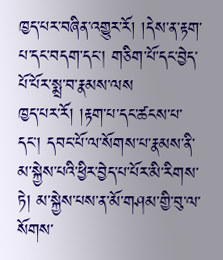ཁྱད་པར་བཞིན་འགྱུར་རོ། །དེས་ན་རྟག་པ་དང་བདག་དང། གཅིག་པོ་དང་བྱེད་པོ་པོར་སྨྲ་བ་རྣམས་ལས
ཁྱད་པར་རོ། །རྟག་པ་དང་ཚངས་པ་དང། དབང་པོ་ལ་སོགས་པ་རྣམས་ནི་མ་སྐྱེས་པའི་ཕྱིར་བྱེད་པ་པོར་མི་རིགས་ཏེ། མ་སྐྱེས་པས་ན་མོ་གཤམ་གྱི་བུ་ལ་སོགས་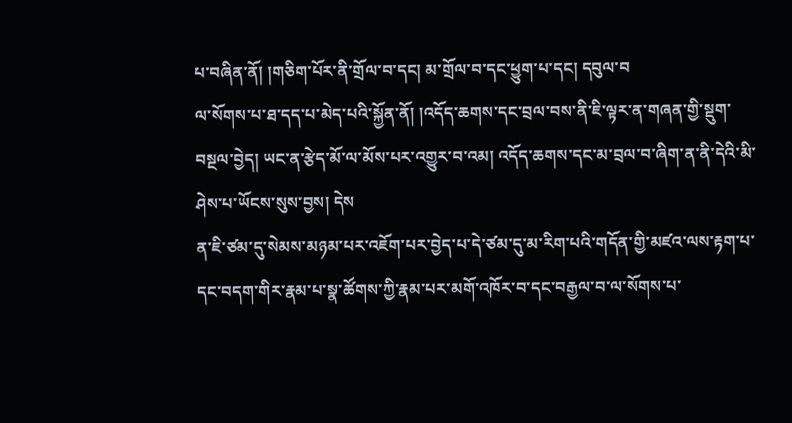པ་བཞིན་ནོ། །གཅིག་པོར་ནི་གྲོལ་བ་དང། མ་གྲོལ་བ་དང་ཕྱུག་པ་དང། དབུལ་བ
ལ་སོགས་པ་ཐ་དད་པ་མེད་པའི་སྐྱོན་ནོ། །འདོད་ཆགས་དང་བྲལ་བས་ནི་ཇི་ལྟར་ན་གཞན་གྱི་སྡུག་བསྔལ་བྱེད། ཡང་ན་རྩེད་མོ་ལ་མོས་པར་འགྱུར་བ་འམ། འདོད་ཆགས་དང་མ་བྲལ་བ་ཞིག་ན་ནི་དེའི་མི་ཤེས་པ་ཡོངས་སུས་བྱས། དེས
ན་ཇི་ཙམ་དུ་སེམས་མཉམ་པར་འཇོག་པར་བྱེད་པ་དེ་ཙམ་དུ་མ་རིག་པའི་གདོན་གྱི་མཛའ་ལས་རྟག་པ་དང་བདག་གིར་རྣམ་པ་སྣ་ཚོགས་ཀྱི་རྣམ་པར་མགོ་འཁོར་བ་དང་བརྒྱལ་བ་ལ་སོགས་པ་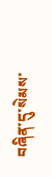བཞིན་དུ་སེམས་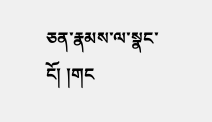ཅན་རྣམས་ལ་སྣང་ངོ། །གང